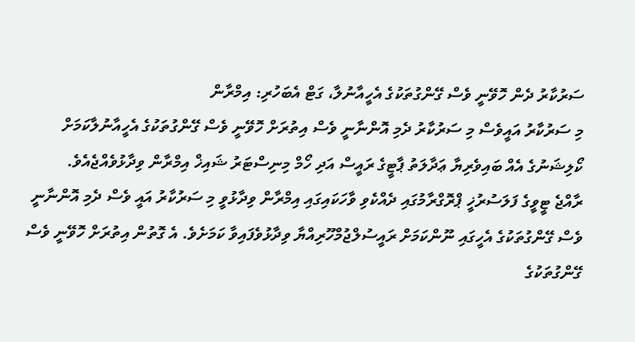ސަރުކާރު ދެން ހޮވޭނީ ވެސް ގޭންގުތަކުގެ އެހީއާނުލާ، ގަޓް އެބަހުރި: އިމްރާން
މި ސަރުކާރު އައީވެސް މި ސަރުކާރު ދެމި އޮންނާނީ ވެސް އިތުރަށް ހޮވޭނީ ވެސް ގޭންގުތަކުގެ އެހީއާނުލާކަމަށް ކޯލިޝަނުގެ އެއް ބައިވެރިޔާ ޢަދާލަތު ޕާޓީގެ ރައީސް އަދި ހޯމް މިނިސްޓަރު ޝައިޚް އިމްރާން ވިދާޅުވެއްޖެއެވެ.
ރާއްޖެ ޓީވީގެ ފަލަސުރުޚީ ޕްރޮގްރާމުގައި ދެއްކެވި ވާހަކައިގައި އިމްރާން ވިދާޅުވީ މި ސަރުކާރު އައީ ވެސް ދެމި އޮންނާނީ ވެސް ގޭންގުތަކުގެ އެހީގައި ނޫންކަމަށް ރައީސުލްޖުމްހޫރިއްޔާ ވިދާޅުވެފައިވާ ކަމަށެވެ. އެ ގޮތުން އިތުރަށް ހޮވޭނީ ވެސް ގޭންގުތަކުގެ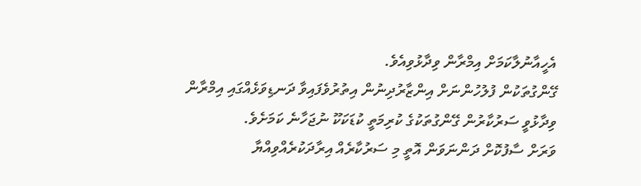އެހީއާނުލާކަމަށް އިމްރާން ވިދާޅުވިއެވެ.
ގޭންގުތަކުން ފުލުހުންނަށް އިންޒާރުދިނުން އިތުރުވެފައިވާ ދަނޑިވަޅެއްގައި އިމްރާން ވިދާޅުވީ ސަރުކާރުން ގޭންގުތަކުގެ ކުރިމަތީ ކުޑަކަކޫ ނުޖަހާނެ ކަމަށެވެ.
ވަރަށް ސާފުކޮށް ދަންނަވަން އޮތީ މި ސަރުކާރެއް އިރާދަކުރެއްވިއްޔާ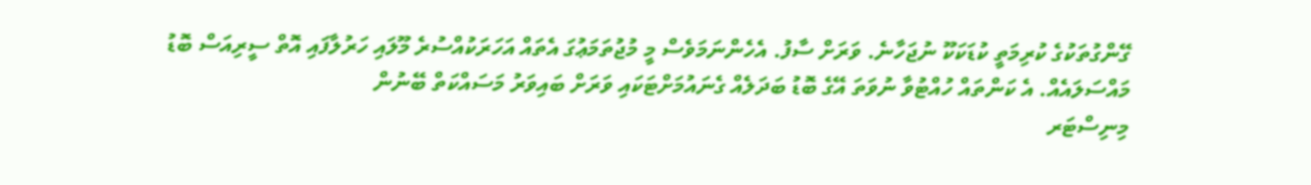ގޭންގުތަކުގެ ކުރިމަތީ ކުޑަކަކޫ ނުޖަހާނެ. ވަރަށް ސާފު. އެހެންނަމަވެސް މީ މުޖުތަމަޢުގަ އެތައް އަހަރަކުއްސުރެ މޫލައި ހަރުލާފައި އޮތް ސީރިއަސް ބޮޑު މައްސަލައެއް. އެ ކަންތައް ހުއްޓުވާ ނުވަތަ އޭގެ ބޮޑު ބަދަލެއް ގެނައުމަށްޓަކައި ވަރަށް ބައިވަރު މަސައްކަތް ބޭނުން
މިނިސްޓަރ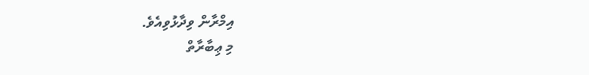އިމްރާން ވިދާޅުވިއެވެ.
މި ޢިބާރާތް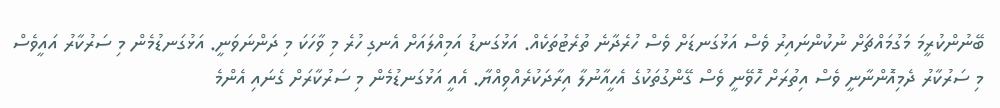ބޭނުންކުރީމަ މަގުމައްޗަށް ނުކުންނައިރު ވެސް އަޅުގަނޑަށް ވެސް ހުރެދާނެ ތުރެޓުތަކެއް. އަޅުގަނޑު އަމިއްލައަށް އެނގި ހުރެ މި ވާހަކަ މި ދަންނަވަނީ. އަޅުގަނޑުމެން މި ސަރުކާރު އައީވެސް މި ސަރުކާރު ދެމިއޮންނާނީ ވެސް އިތުރަށް ހޮވޭނީ ވެސް ގޭންގުތަކުގެ އެހީއާނުލާ އިރާދަކުރެއްވިއްޔާ. އެއީ އަޅުގަނޑުމެން މި ސަރުކާރަށް ގެނައި އެންމެ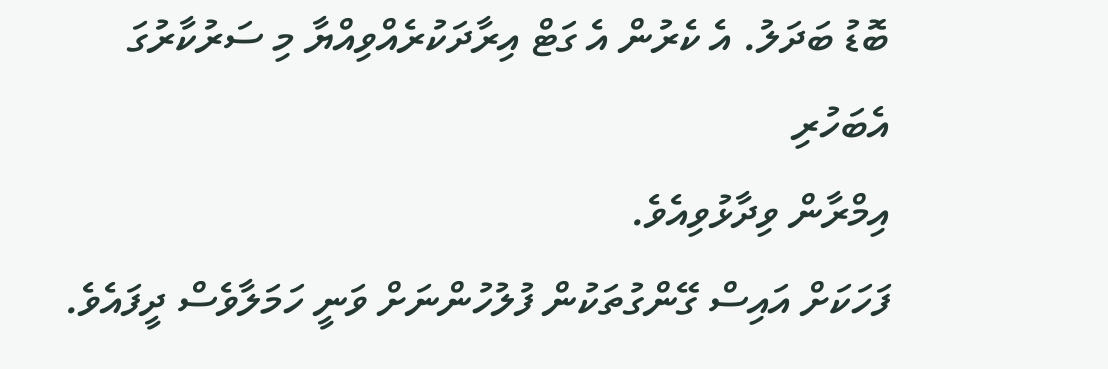ބޮޑު ބަދަލު. އެ ކެރުން އެ ގަޓް އިރާދަކުރެއްވިއްޔާ މި ސަރުކާރުގަ އެބަހުރި
އިމްރާން ވިދާޅުވިއެވެ.
ފަހަކަށް އައިސް ގޭންގުތަކުން ފުލުހުންނަށް ވަނީ ހަމަލާވެސް ދީފައެވެ.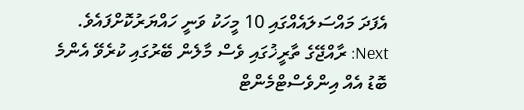އެފަދަ މައްސަލައެއްގައި 10 މީހަކު ވަނީ ހައްޔަރުކޮށްފައެވެ.
Next: ރާއްޖޭގެ ތާރީޚުގައި ވެސް މާލެން ބޭރުގައި ކުރެވޭ އެންމެ ބޮޑު އެއް އިންވެސްޓްމެންޓް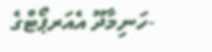-ހަނިމާދޫ އެއަރޕޯޓްގެ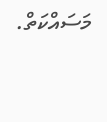މަސައްކަތް.